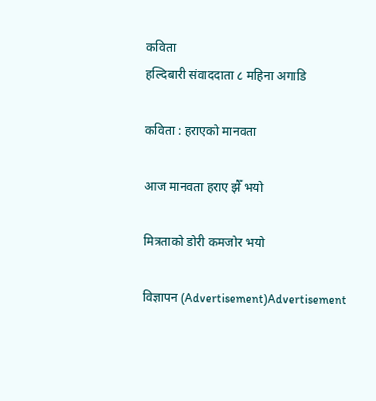कविता
हल्दिबारी संवाददाता ८ महिना अगाडि

कविता : हराएको मानवता

आज मानवता हराए झैँ भयो

मित्रताको डोरी कमजोर भयो

विज्ञापन (Advertisement)Advertisement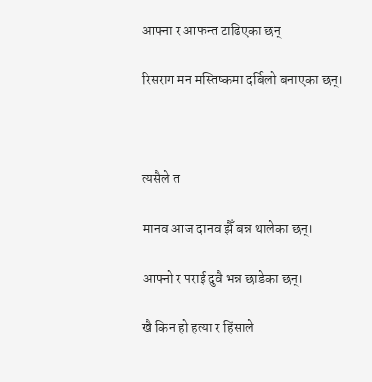आफ्ना र आफन्त टाढिएका छन्

रिसराग मन मस्तिष्कमा दर्बिलो बनाएका छन्।



त्यसैले त

मानव आज दानव झैँ बन्न थालेका छन्।

आफ्नो र पराई दुवै भन्न छाडेका छन्।

खै किन हो हत्या र हिंसाले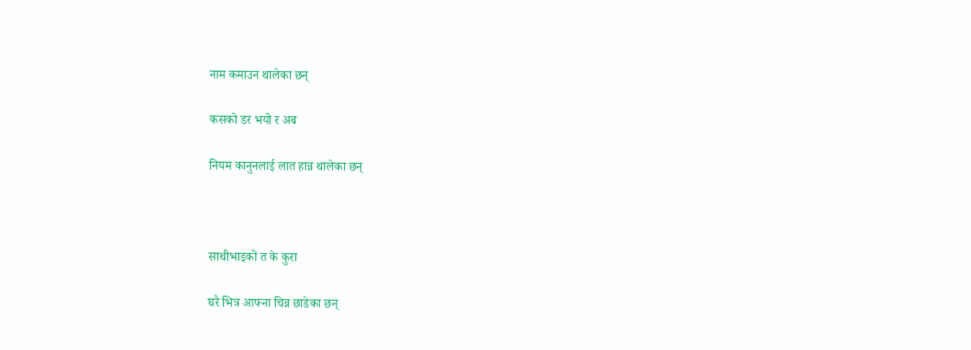नाम कमाउन थालेका छन्

कसको डर भयो र अब

नियम कानुनलाई लात हान्न थालेका छन्



साथीभाइको त के कुरा

घरै भित्र आफ्ना चिन्न छाडेका छन्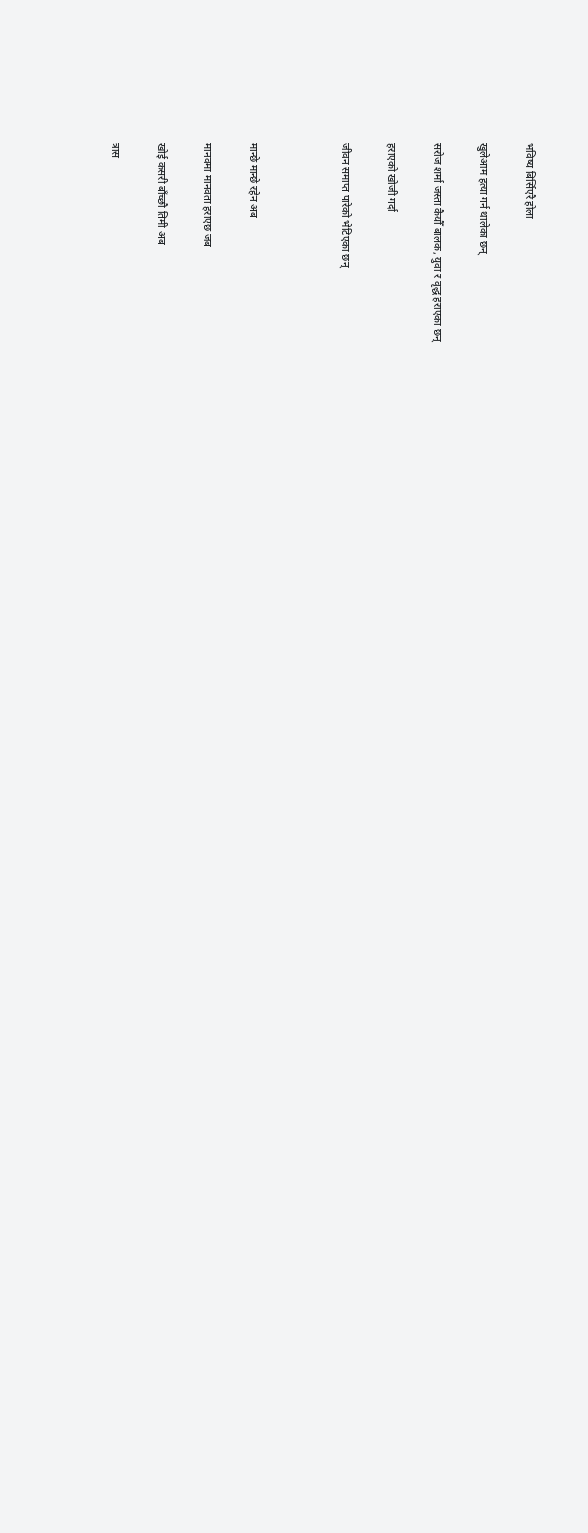भविष्य बिर्सिएरै होला

खुलेआम हत्या गर्न थालेका छन्

सरोज शर्मा जस्ता कैयौँ बालक, युवा र वृद्ध हराएका छन्

हराएको खोजी गर्दा

जीवन समाप्त पारेको भेटिएका छन्



मान्छे मान्छे रहेन अब

मानवमा मानवता हराएछ जब

खोई कसरी बाँच्छौ तिमी अब

त्रास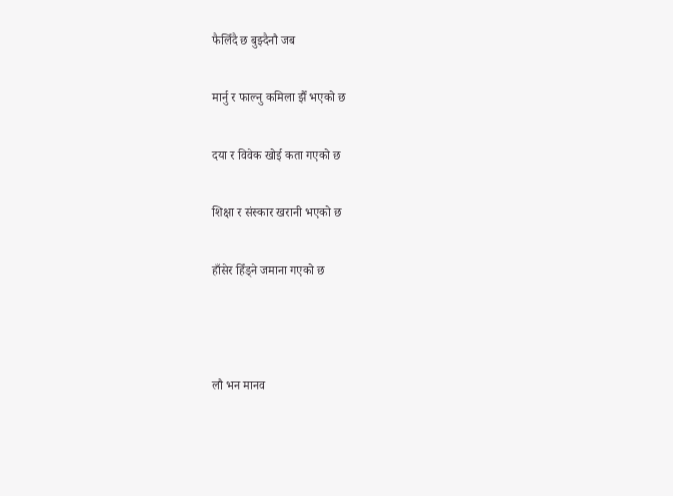फैलिँदै छ बुझ्दैनौ जब

मार्नु र फाल्नु कमिला झैँ भएको छ

दया र विवेक खोई कता गएको छ

शिक्षा र संस्कार खरानी भएको छ

हाँसेर हिँड्ने जमाना गएको छ



लौ भन मानव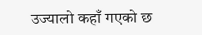उज्यालो कहाँ गएको छ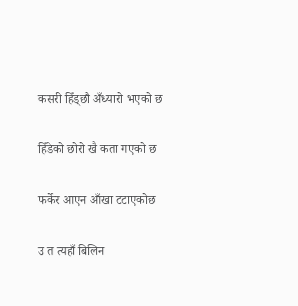कसरी हिँड्छौ अँध्यारो भएको छ

हिँडेको छोरो खै कता गएको छ

फर्केर आएन आँखा टटाएकोछ

उ त त्यहाँ बिलिन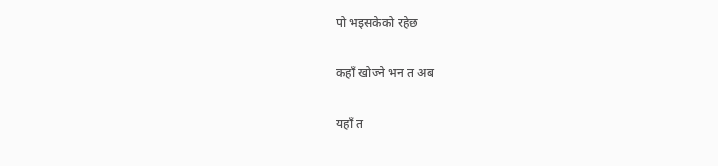पो भइसकेको रहेछ

कहाँ खोज्ने भन त अब

यहाँ त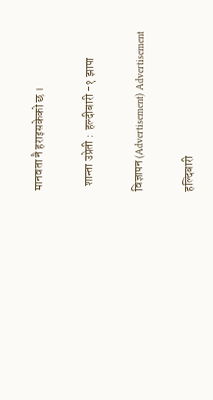मानवता नै हराइसकेको छ ।

  शान्ता उप्रेती :  हल्दीबारी -१ झापा

विज्ञापन (Advertisement) Advertisement

हल्दिबारी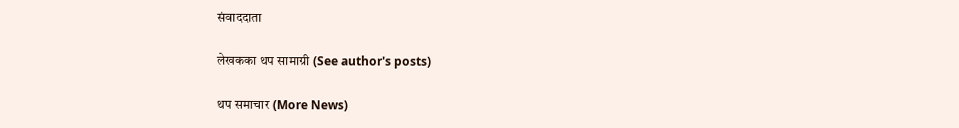संवाददाता

लेखकका थप सामाग्री (See author's posts)

थप समाचार (More News)